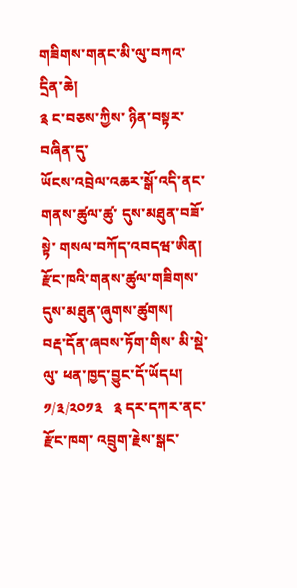གཟིགས་གནང་མི་ལུ་བཀའ་དྲིན་ཆེ།
༉ ང་བཅས་ཀྱིས་ ཉིན་བསྟར་བཞིན་དུ་
ཡོངས་འབྲེལ་འཆར་སྒོ་འདི་ནང་
གནས་ཚུལ་ཚུ་ དུས་མཐུན་བཟོ་སྟེ་ གསལ་བཀོད་འབདཝ་ཨིན།
རྫོང་ཁའི་གནས་ཚུལ་གཟིགས་ དུས་མཐུན་ཞུགས་ཚུགས།
བརྡ་དོན་ཞབས་ཏོག་གིས་ མི་སྡེ་ལུ་ ཕན་ཁྱད་བྱུང་དོ་ཡོདཔ།
༡/༣/༢༠༡༣   ༉ དར་དཀར་ནང་རྫོང་ཁག་ འབྲུག་རྗེས་སྒང་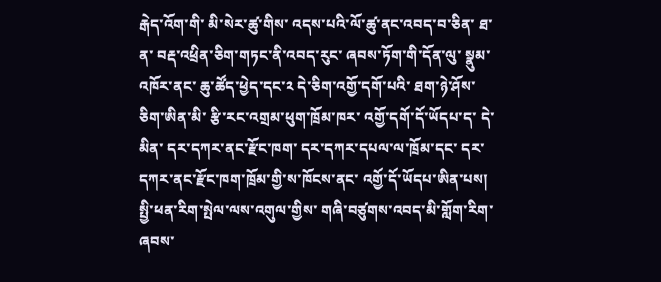རྒེད་འོག་གི་ མི་སེར་ཚུ་གིས་ འདས་པའི་ལོ་ཚུ་ནང་འབད་བ་ཅིན་ ཐ་ན་ བརྡ་འཕྲིན་ཅིག་གཏང་ནི་འབད་རུང་ ཞབས་ཏོག་གི་དོན་ལུ་ སྣུམ་འཁོར་ནང་ ཆུ་ཚོད་ཕྱེད་དང་༢ དེ་ཅིག་འགྱོ་དགོ་པའི་ ཐག་ཉེ་ཤོས་ཅིག་ཨིན་མི་ རྩི་རང་འགྲམ་ཕུག་ཁྲོམ་ཁར་ འགྱོ་དགོ་དོ་ཡོདཔ་ད་ དེ་མིན་ དར་དཀར་ནང་རྫོང་ཁག་ དར་དཀར་དཔལ་ལ་ཁྲོམ་དང་ དར་དཀར་ནང་རྫོང་ཁག་ཁྲོམ་གྱི་ས་ཁོངས་ནང་ འགྱོ་དོ་ཡོདཔ་ཨིན་པས།
སྤྱི་ཕན་རིག་སྤེལ་ལས་འགུལ་གྱིས་ གཞི་བཙུགས་འབད་མི་གློག་རིག་ཞབས་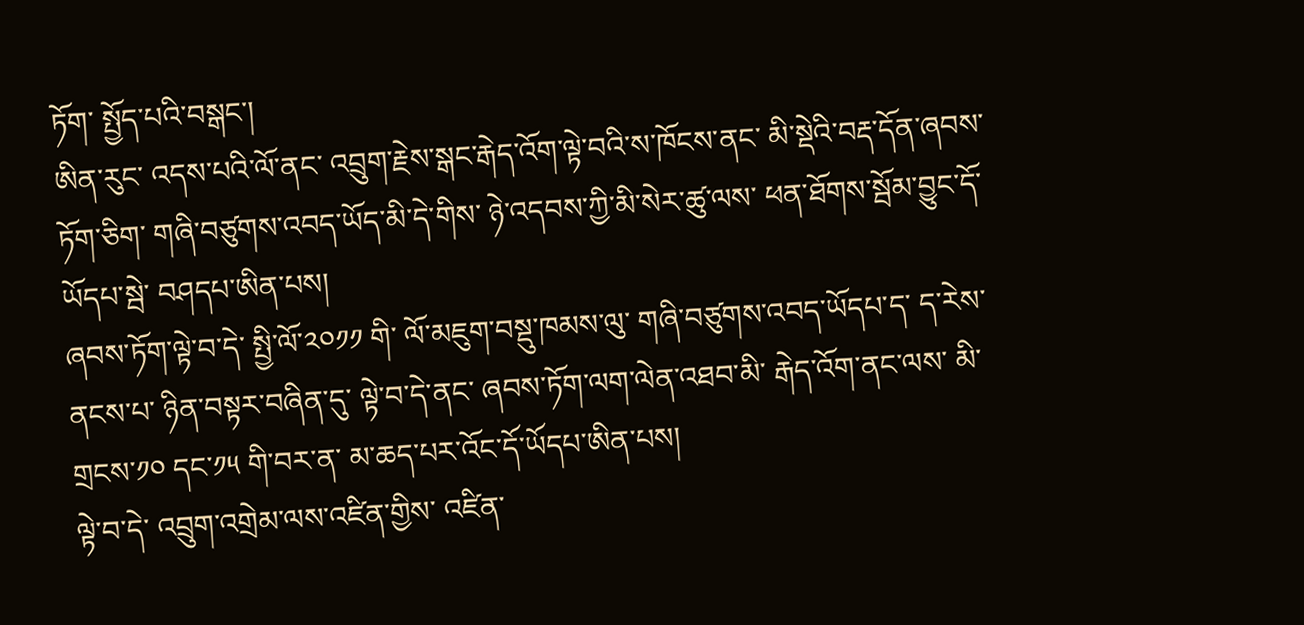ཏོག་ སྤྱོད་པའི་བསྒང་།
ཨིན་རུང་ འདས་པའི་ལོ་ནང་ འབྲུག་རྗེས་སྒང་རྒེད་འོག་ལྟེ་བའི་ས་ཁོངས་ནང་ མི་སྡེའི་བརྡ་དོན་ཞབས་ཏོག་ཅིག་ གཞི་བཙུགས་འབད་ཡོད་མི་དེ་གིས་ ཉེ་འདབས་ཀྱི་མི་སེར་ཚུ་ལས་ ཕན་ཐོགས་སྦོམ་བྱུང་དོ་ཡོདཔ་སྦེ་ བཤདཔ་ཨིན་པས།
ཞབས་ཏོག་ལྟེ་བ་དེ་ སྤྱི་ལོ་༢༠༡༡ གི་ ལོ་མཇུག་བསྡུ་ཁམས་ལུ་ གཞི་བཙུགས་འབད་ཡོདཔ་ད་ ད་རེས་ནངས་པ་ ཉིན་བསྟར་བཞིན་དུ་ ལྟེ་བ་དེ་ནང་ ཞབས་ཏོག་ལག་ལེན་འཐབ་མི་ རྒེད་འོག་ནང་ལས་ མི་གྲངས་༡༠ དང་༡༥ གི་བར་ན་ མ་ཆད་པར་འོང་དོ་ཡོདཔ་ཨིན་པས།
ལྟེ་བ་དེ་ འབྲུག་འགྲེམ་ལས་འཛིན་གྱིས་ འཛིན་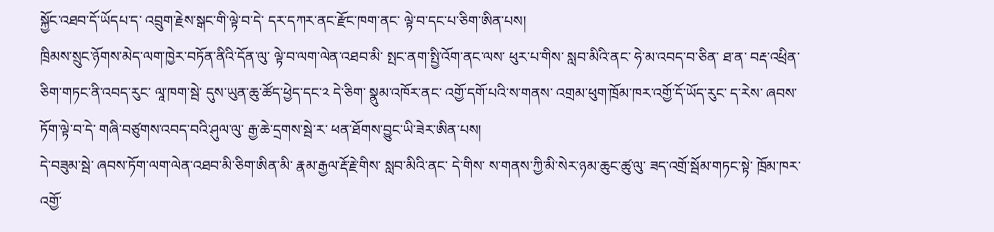སྐྱོང་འཐབ་དོ་ཡོདཔ་ད་ འབྲུག་རྗེས་སྒང་གི་ལྟེ་བ་དེ་ དར་དཀར་ནང་རྫོང་ཁག་ནང་ ལྟེ་བ་དང་པ་ཅིག་ཨིན་པས།
ཁྲིམས་སྲུང་ཉོགས་མེད་ལག་ཁྱེར་བཏོན་ནིའི་དོན་ལུ་ ལྟེ་བ་ལག་ལེན་འཐབ་མི་ སྤང་ནག་སྤྱི་འོག་ནང་ལས་ ཕུར་པ་གིས་ སླབ་མིའི་ནང་ ཧེ་མ་འབད་བ་ཅིན་ ཐ་ན་ བརྡ་འཕྲིན་ཅིག་གཏང་ནི་འབད་རུང་ ལཱ་ཁག་སྦེ་ དུས་ཡུན་ཆུ་ཚོད་ཕྱེད་དང་༢ དེ་ཅིག་ སྣུམ་འཁོར་ནང་ འགྱོ་དགོ་པའི་ས་གནས་ འགྲམ་ཕུག་ཁྲོམ་ཁར་འགྱོ་དོ་ཡོད་རུང་ ད་རེས་ ཞབས་ཏོག་ལྟེ་བ་དེ་ གཞི་བཙུགས་འབད་བའི་ཤུལ་ལུ་ རྒྱ་ཆེ་དྲགས་སྦེ་ར་ ཕན་ཐོགས་བྱུང་ཡི་ཟེར་ཨིན་པས།
དེ་བཟུམ་སྦེ་ ཞབས་ཏོག་ལག་ལེན་འཐབ་མི་ཅིག་ཨིན་མི་ རྣམ་རྒྱལ་རྡོ་རྗེ་གིས་ སླབ་མིའི་ནང་ དེ་གིས་ ས་གནས་ཀྱི་མི་སེར་ཉམ་ཆུང་ཚུ་ལུ་ ཟད་འགྲོ་སྦོམ་གཏང་སྟེ་ ཁྲོམ་ཁར་འགྱོ་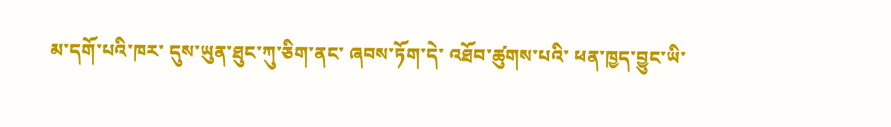མ་དགོ་པའི་ཁར་ དུས་ཡུན་ཐུང་ཀུ་ཅིག་ནང་ ཞབས་ཏོག་དེ་ འཐོབ་ཚུགས་པའི་ ཕན་ཁྱད་བྱུང་ཡི་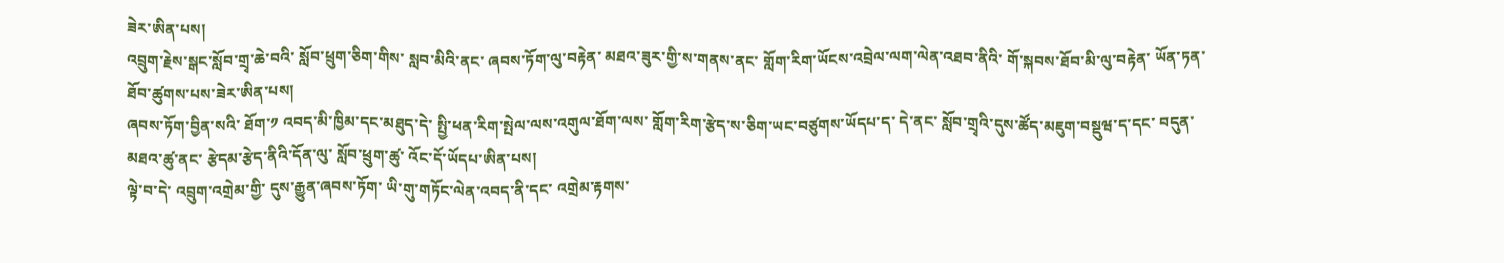ཟེར་ཨིན་པས།
འབྲུག་རྗེས་སྒང་སློབ་གྲྭ་ཆེ་བའི་ སློབ་ཕྲུག་ཅིག་གིས་ སླབ་མིའི་ནང་ ཞབས་ཏོག་ལུ་བརྟེན་ མཐའ་ཟུར་གྱི་ས་གནས་ནང་ གློག་རིག་ཡོངས་འབྲེལ་ལག་ལེན་འཐབ་ནིའི་ གོ་སྐབས་ཐོབ་མི་ལུ་བརྟེན་ ཡོན་ཏན་ཐོབ་ཚུགས་པས་ཟེར་ཨིན་པས།
ཞབས་ཏོག་བྱིན་སའི་ ཐོག་༡ འབད་མི་ཁྱིམ་དང་མཐུད་དེ་ སྤྱི་ཕན་རིག་སྤེལ་ལས་འགུལ་ཐོག་ལས་ གློག་རིག་རྩེད་ས་ཅིག་ཡང་བཙུགས་ཡོདཔ་ད་ དེ་ནང་ སློབ་གྲྭའི་དུས་ཚོད་མཇུག་བསྡུཝ་ད་དང་ བདུན་མཐའ་ཚུ་ནང་ རྩེདམ་རྩེད་ནིའི་དོན་ལུ་ སློབ་ཕྲུག་ཚུ་ འོང་དོ་ཡོདཔ་ཨིན་པས།
ལྟེ་བ་དེ་ འབྲུག་འགྲེམ་གྱི་ དུས་རྒྱུན་ཞབས་ཏོག་ ཡི་གུ་གཏོང་ལེན་འབད་ནི་དང་ འགྲེམ་རྟགས་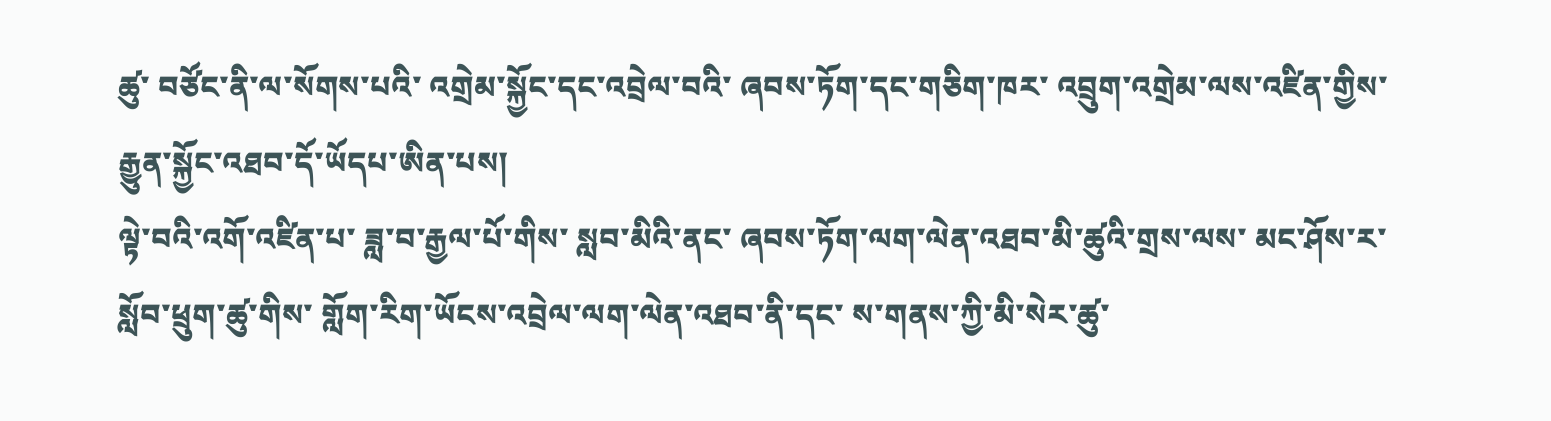ཚུ་ བཙོང་ནི་ལ་སོགས་པའི་ འགྲེམ་སྐྱོང་དང་འབྲེལ་བའི་ ཞབས་ཏོག་དང་གཅིག་ཁར་ འབྲུག་འགྲེམ་ལས་འཛིན་གྱིས་ རྒྱུན་སྐྱོང་འཐབ་དོ་ཡོདཔ་ཨིན་པས།
ལྟེ་བའི་འགོ་འཛིན་པ་ ཟླ་བ་རྒྱལ་པོ་གིས་ སླབ་མིའི་ནང་ ཞབས་ཏོག་ལག་ལེན་འཐབ་མི་ཚུའི་གྲས་ལས་ མང་ཤོས་ར་ སློབ་ཕྲུག་ཚུ་གིས་ གློག་རིག་ཡོངས་འབྲེལ་ལག་ལེན་འཐབ་ནི་དང་ ས་གནས་ཀྱི་མི་སེར་ཚུ་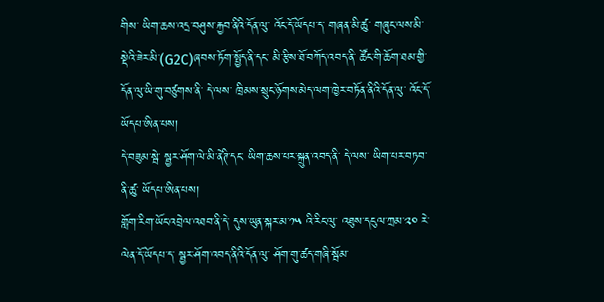གིས་ ཡིག་ཆས་འདྲ་བཤུས་རྐྱབ་ནིའི་དོན་ལུ་ འོང་དོ་ཡོདཔ་ད་ གཞན་མི་ཚུ་ གཞུང་ལས་མི་སྡེའི་ཟེར་མི་(G2C)ཞབས་ཏོག་སྤྱོད་ནི་དང་ མི་རྩིས་ཐོ་བཀོད་འབད་ནི་ ཚོང་གི་ཆོག་ཐམ་གྱི་དོན་ལུ་ཡི་གུ་བཙུགས་ནི་ དེ་ལས་ ཁྲིམས་སྲུང་ཉོགས་མེད་ལག་ཁྱེར་བཏོན་ནིའི་དོན་ལུ་ འོང་དོ་ཡོདཔ་ཨིན་པས།
དེ་བཟུམ་སྦེ་ སྦྱར་ཤོག་ལེ་མི་ནེཊི་དང་ ཡིག་ཆས་པར་སྐྲུན་འབད་ནི་ དེ་ལས་ ཡིག་པར་བཏབ་ནི་ཚུ་ ཡོདཔ་ཨིན་པས།
གློག་རིག་ཡོང་འབྲེལ་འཐབ་ནི་དེ་ དུས་ཡུན་སྐར་མ་༡༥ འི་རིང་ལུ་ འཐུས་དངུལ་ཀྲམ་༢༠ རེ་ ལེན་དོ་ཡོདཔ་ད་ སྦྱར་ཤོག་འབད་ནིའི་དོན་ལུ་ ཤོག་གུ་ཚད་གཞི་སྦོམ་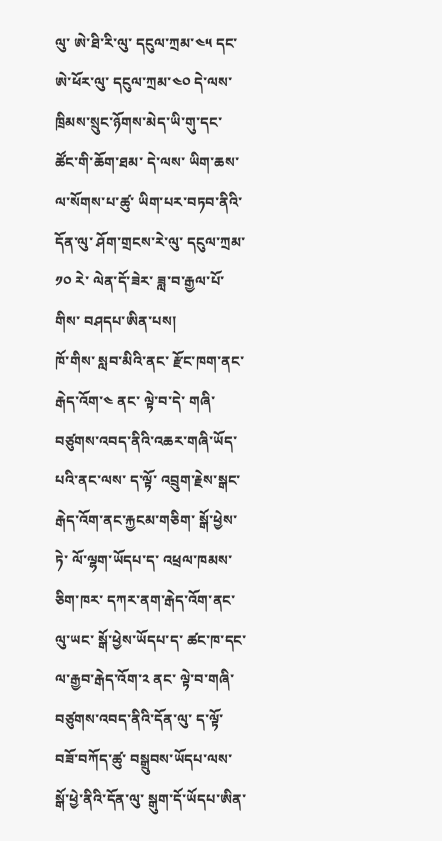ལུ་ ཨེ་ཐི་རི་ལུ་ དངུལ་ཀྲམ་༤༥ དང་ ཨེ་ཕོར་ལུ་ དངུལ་ཀྲམ་༤༠ དེ་ལས་ ཁྲིམས་སྲུང་ཉོགས་མེད་ཡི་གུ་དང་ ཚོང་གི་ཆོག་ཐམ་ དེ་ལས་ ཡིག་ཆས་ལ་སོགས་པ་ཚུ་ ཡིག་པར་བཏབ་ནིའི་དོན་ལུ་ ཤོག་གྲངས་རེ་ལུ་ དངུལ་ཀྲམ་༡༠ རེ་ ལེན་དོ་ཟེར་ ཟླ་བ་རྒྱལ་པོ་གིས་ བཤདཔ་ཨིན་པས།
ཁོ་གིས་ སླབ་མིའི་ནང་ རྫོང་ཁག་ནང་ རྒེད་འོག་༤ ནང་ ལྟེ་བ་དེ་ གཞི་བཙུགས་འབད་ནིའི་འཆར་གཞི་ཡོད་པའི་ནང་ལས་ ད་ལྟོ་ འབྲུག་རྗེས་སྒང་རྒེད་འོག་ནང་རྐྱངམ་གཅིག་ སྒོ་ཕྱེས་ཏེ་ ལོ་ལྷག་ཡོདཔ་ད་ འཕྲལ་ཁམས་ཅིག་ཁར་ དཀར་ནག་རྒེད་འོག་ནང་ལུ་ཡང་ སྒོ་ཕྱེས་ཡོདཔ་ད་ ཚང་ཁ་དང་ ལ་རྒྱབ་རྒེད་འོག་༢ ནང་ ལྟེ་བ་གཞི་བཙུགས་འབད་ནིའི་དོན་ལུ་ ད་ལྟོ་ བཟོ་བཀོད་ཚུ་ བསྒྲུབས་ཡོདཔ་ལས་ སྒོ་ཕྱེ་ནིའི་དོན་ལུ་ སྒུག་དོ་ཡོདཔ་ཨིན་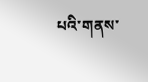པའི་གནས་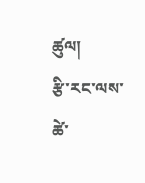ཚུལ།
རྩི་རང་ལས་ ཚེ་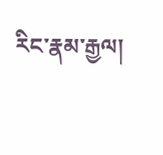རིང་རྣམ་རྒྱལ།